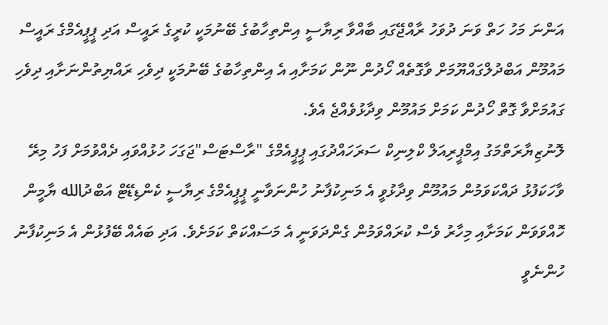އަންނަ މަހު ހަތް ވަނަ ދުވަހު ރާއްޖޭގައި ބާއްވާ ރިޔާސީ އިންތިހާބުގެ ބޭނުމަކީ ކުރީގެ ރައީސް އަދި ޕީޕީއެމްގެ ރައީސް މައުމޫން އަބްދުލްގައްޔޫމަށް ވާގޮތެއް ހޯދުން ނޫން ކަމަށާއި އެ އިންތިހާބުގެ ބޭނުމަކީ ދިވެހި ރައްޔިތުންނަށާއި ދިވެހި ގައުމަށްވާ ގޮތް ހޯދުން ކަމަށް މައުމޫން ވިދާޅުވެއްޖެ އެވެ.
ލޮނުޒިޔާރަތްމަގު އިމްޕީރިއަލް ކްލިނިކް ސަރަހައްދުގައި ޕީޕީއެމްގެ "ރާސްޓަސް"ޖަގަހަ ހުޅުއްވައި ދެއްވުމަށް ފަހު މިރޭ ވާހަކަފުޅު ދައްކަވަމުން މައުމޫން ވިދާޅުވީ އެ މަނިކުފާނު ހުންނަވާނީ ޕީޕީއެމްގެ ރިޔާސީ ކެންޑިޑޭޓް އަބްދުالله ޔާމީން ހޮއްވަވަން ކަމަށާއި މިހާރު ވެސް ކުރައްވަމުން ގެންދަވަނީ އެ މަސައްކަތް ކަމަށެވެ. އަދި ބައެއް ބޭފުޅުން އެ މަނިކުފާނު ހުންނެވީ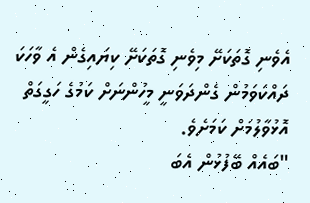އެވެނި ގޮތަކަށޭ މިވެނި ގޮތަކަށޭ ކިޔައިގެން އެ ވާހަކަ ދައްކަވަމުން ގެންދަވަނީ މީހުންނަށް ކަމުގެ ހަގީގަތް އޮޅުވާލުމަށް ކަމަށެވެ.
"ބައެއް ބޭފުޅުން އެބަ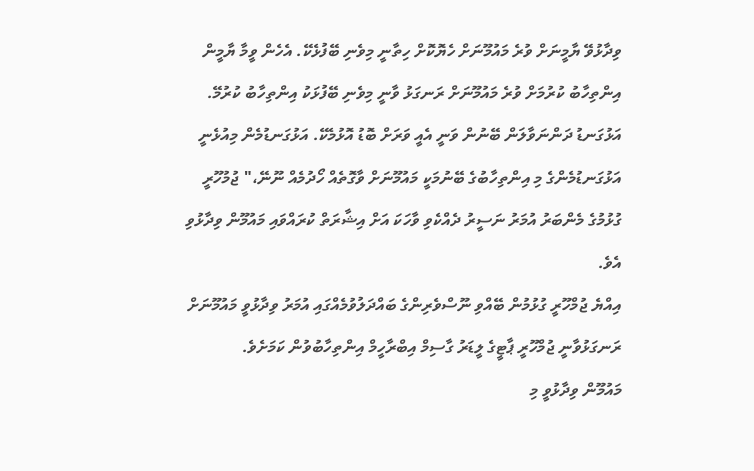ވިދާޅުވޭ ޔާމީނަށް ވުރެ މައުމޫނަށް ހެޔޮކޮށް ހިތާނީ މިވެނި ބޭފުޅެކޭ. އެހެން ވީމާ ޔާމީން އިންތިހާބު ކުރުމަށް ވުރެ މައުމޫނަށް ރަނގަޅު ވާނީ މިވެނި ބޭފުޅަކު އިންތިހާބު ކުރުމޭ. އަޅުގަނޑު ދަންނަވާލަން ބޭނުން ވަނީ އެއީ ވަރަށް ބޮޑު އޮޅުމެކޭ. އަޅުގަނޑުމެން މިއުޅެނީ އަޅުގަނޑުމެންގެ މި އިންތިހާބުގެ ބޭނުމަކީ މައުމޫނަށް ވާގޮތެއް ހޯދުމެއް ނޫނޭ،" ޖުމުހޫރީ ގުޅުމުގެ މެންބަރު އުމަރު ނަސީރު ދެއްކެވި ވާހަކަ އަށް އިޝާރަތް ކުރައްވައި މައުމޫން ވިދާޅުވި އެވެ.
އިއްޔެ ޖުމްހޫރީ ގުޅުމުން ބޭއްވި ނޫސްވެރިންގެ ބައްދަލުވުމެއްގައި އުމަރު ވިދާޅުވީ މައުމޫނަށް ރަނގަޅުވާނީ ޖުމްހޫރީ ޕާޓީގެ ލީޑަރު ގާސިމް އިބްރާހީމް އިންތިހާބުވުން ކަމަށެވެ.
މައުމޫން ވިދާޅުވީ މި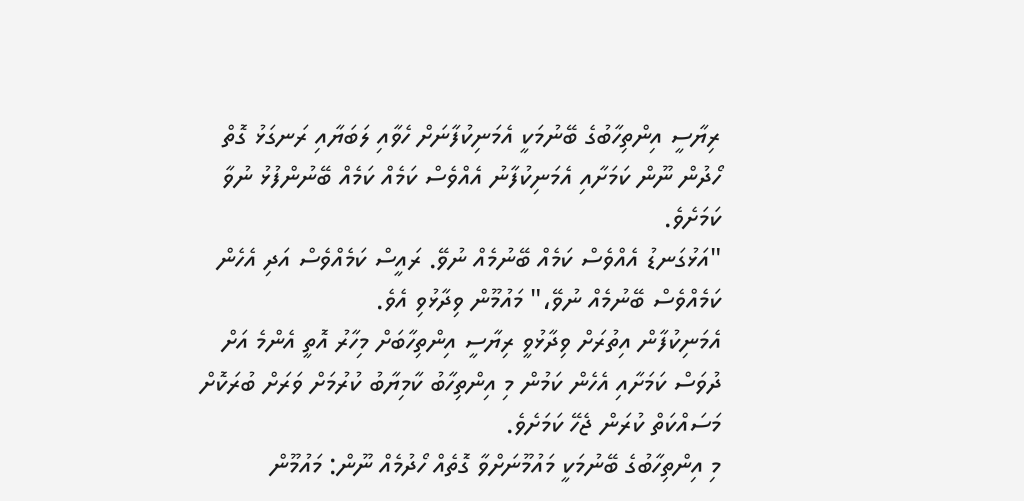ރިޔާސީ އިންތިހާބުގެ ބޭނުމަކީ އެމަނިކުފާނަށް ހެވާއި ލަބަޔާއި ރަނގަޅު ގޮތް ހޯދުން ނޫން ކަމަށާއި އެމަނިކުފާނު އެއްވެސް ކަމެއް ކަމެއް ބޭނުންފުޅު ނުވާ ކަމަށެވެ.
"އަޅުގަނޑު އެއްވެސް ކަމެއް ބޭނުމެއް ނުވޭ. ރައީސް ކަމެއްވެސް އަދި އެހެން ކަމެއްވެސް ބޭނުމެއް ނުވޭ،" މައުމޫން ވިދާޅުވި އެވެ.
އެމަނިކުފާން އިތުރަށް ވިދާޅުވީ ރިޔާސީ އިންތިހާބަށް މިހާރު އޮތީ އެންމެ އަށް ދުވަސް ކަމަށާއި އެހެން ކަމުން މި އިންތިހާބު ކާމިޔާބު ކުރުމަށް ވަރަށް ބުރަކޮށް މަސައްކަތް ކުރަން ޖެހޭ ކަމަށެވެ.
މި އިންތިހާބުގެ ބޭނުމަކީ މައުމޫނަށްވާ ގޮތެއް ހޯދުމެއް ނޫން: މައުމޫން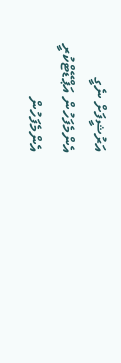އަރުޝީފަށް ނެގީ
އެންމެފަހުން އަޕްޑޭޓްކުރީ
އެންމެފަހުން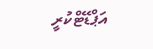އަޕްޑޭޓްކުރީ